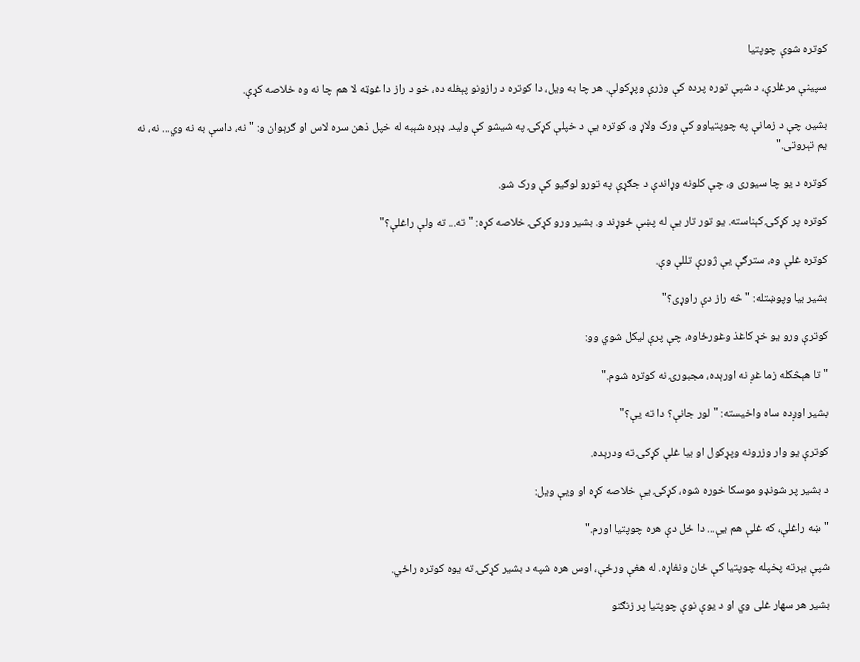کوتره شوې چوپتیا

سپینې مرغلرې، د شپې توره پرده کې وزرې وپړکولې. هر چا به ویل، دا کوتره د رازونو پېغله ده، خو د راز دا غوټه لا هم چا نه وه خلاصه کړې.

بشیر، چې د زمانې په چوپتیاوو کې ورک ولاړ و، کوتره یې د خپلې کړکۍ په شیشو کې ولید. ډېره شېبه‌ له خپل ذهن سره لاس او ګرېوان و: "نه، داسې به نه وي... نه، نه یم تېروتی."

کوتره د یو چا سیوری و، چې کلونه وړاندې د جګړې په تورو لوګیو کې ورک شو.

کوتره پر کړکۍ کېناسته. یو تور تار یې له پښې ځوړند و. بشیر ورو کړکۍ خلاصه کړه: "ته... ته ولې راغلې؟"

کوتره غلې وه، سترګې ‌یې ژورې تللې وې.

بشیر بیا وپوښتله: " څه راز دې راوړی؟"

کوترې ورو یو خړ کاغذ وغورځاوه، چې پرې لیکل شوي وو:

"تا هېڅکله زما غږ نه اورېده، مجبورۍ نه کوتره شوم."

بشیر اوږده ساه واخیسته: "لور جانې؟ دا ته یې؟"

کوترې یو وار وزرونه وپړکول او بیا غلې کړکۍ ته ودرېده.

د بشیر پر شونډو موسکا خوره شوه، کړکۍ یې خلاصه کړه او ويې ویل:

"ښه راغلې، که غلې هم یې... دا ځل دې هره چوپتیا اورم."

شپې بېرته پخپله چوپتیا کې ځان ونغاړه. له هغې ورځې، اوس هره شپه د بشیر کړکۍ ته یوه کوتره راځي.

بشیر هر سهار غلی وي او د یوې نوې چوپتیا پر زنګنو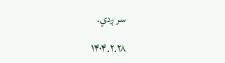سر ږدي.

۱۴۰۴.۲.۲۸